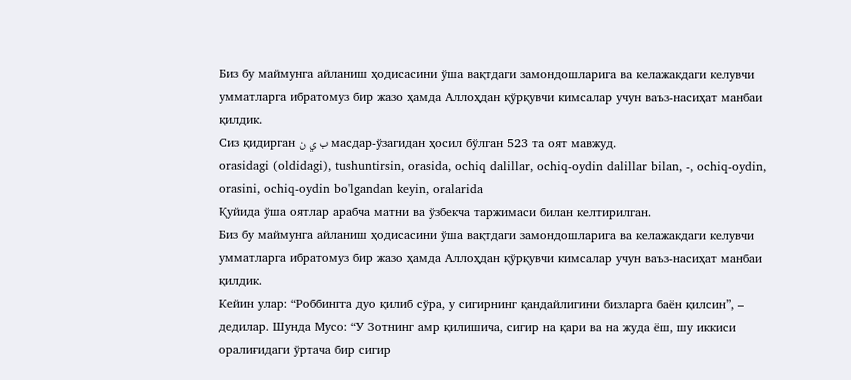Биз бу маймунга айланиш ҳодисасини ўша вақтдаги замондошларига ва келажакдаги келувчи умматларга ибратомуз бир жазо ҳамда Аллоҳдан қўрқувчи кимсалар учун ваъз-насиҳат манбаи қилдик.
Сиз қидирган ب ي ن масдар-ўзагидан ҳосил бўлган 523 та оят мавжуд.
orasidagi (oldidagi), tushuntirsin, orasida, ochiq dalillar, ochiq-oydin dalillar bilan, -, ochiq-oydin, orasini, ochiq-oydin bo'lgandan keyin, oralarida
Қуйида ўша оятлар арабча матни ва ўзбекча таржимаси билан келтирилган.
Биз бу маймунга айланиш ҳодисасини ўша вақтдаги замондошларига ва келажакдаги келувчи умматларга ибратомуз бир жазо ҳамда Аллоҳдан қўрқувчи кимсалар учун ваъз-насиҳат манбаи қилдик.
Кейин улар: “Роббингга дуо қилиб сўра, у сигирнинг қандайлигини бизларга баён қилсин”, – дедилар. Шунда Мусо: “У Зотнинг амр қилишича, сигир на қари ва на жуда ёш, шу иккиси оралиғидаги ўртача бир сигир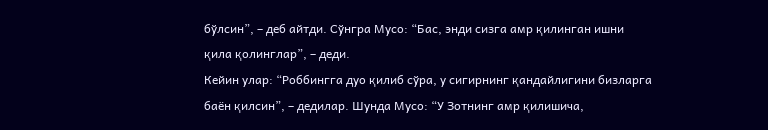бўлсин”, – деб айтди. Сўнгра Мусо: “Бас, энди сизга амр қилинган ишни қила қолинглар”, – деди.
Кейин улар: “Роббингга дуо қилиб сўра, у сигирнинг қандайлигини бизларга баён қилсин”, – дедилар. Шунда Мусо: “У Зотнинг амр қилишича,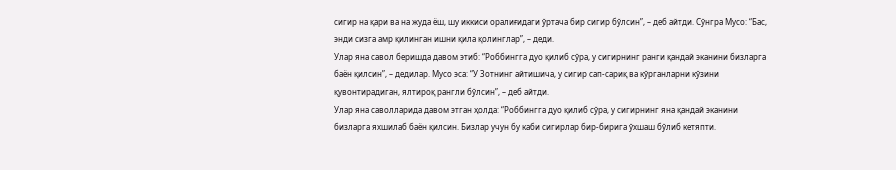сигир на қари ва на жуда ёш, шу иккиси оралиғидаги ўртача бир сигир бўлсин”, – деб айтди. Сўнгра Мусо: “Бас, энди сизга амр қилинган ишни қила қолинглар”, – деди.
Улар яна савол беришда давом этиб: “Роббингга дуо қилиб сўра, у сигирнинг ранги қандай эканини бизларга баён қилсин”, – дедилар. Мусо эса: “У Зотнинг айтишича, у сигир сап-сариқ ва кўрганларни кўзини қувонтирадиган, ялтироқ рангли бўлсин”, – деб айтди.
Улар яна саволларида давом этган ҳолда: “Роббингга дуо қилиб сўра, у сигирнинг яна қандай эканини бизларга яхшилаб баён қилсин. Бизлар учун бу каби сигирлар бир-бирига ўхшаш бўлиб кетяпти.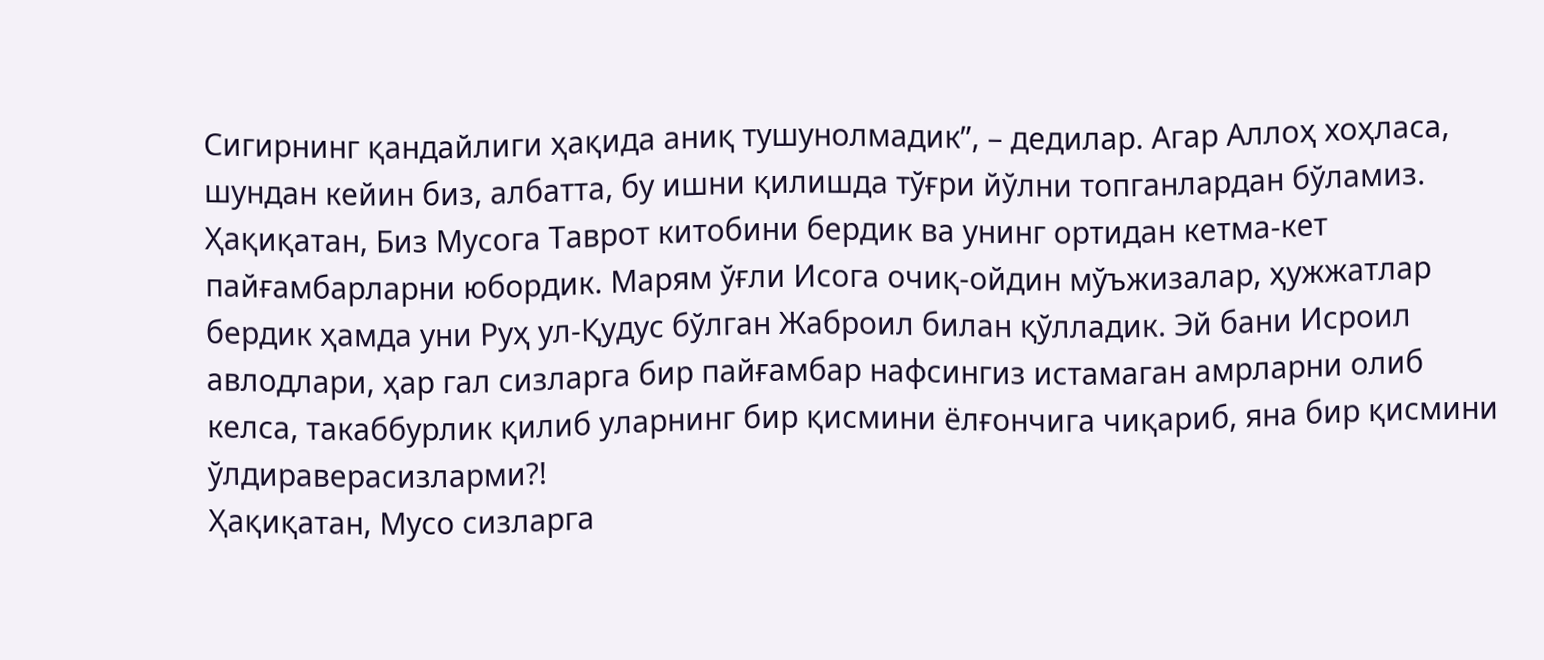Сигирнинг қандайлиги ҳақида аниқ тушунолмадик”, – дедилар. Агар Аллоҳ хоҳласа, шундан кейин биз, албатта, бу ишни қилишда тўғри йўлни топганлардан бўламиз.
Ҳақиқатан, Биз Мусога Таврот китобини бердик ва унинг ортидан кетма-кет пайғамбарларни юбордик. Марям ўғли Исога очиқ-ойдин мўъжизалар, ҳужжатлар бердик ҳамда уни Руҳ ул-Қудус бўлган Жаброил билан қўлладик. Эй бани Исроил авлодлари, ҳар гал сизларга бир пайғамбар нафсингиз истамаган амрларни олиб келса, такаббурлик қилиб уларнинг бир қисмини ёлғончига чиқариб, яна бир қисмини ўлдираверасизларми?!
Ҳақиқатан, Мусо сизларга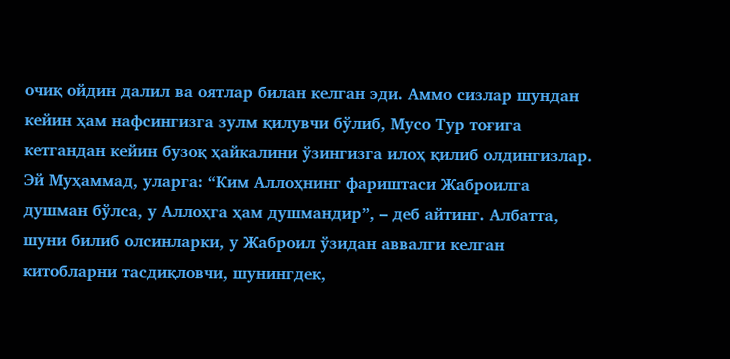очиқ ойдин далил ва оятлар билан келган эди. Аммо сизлар шундан кейин ҳам нафсингизга зулм қилувчи бўлиб, Мусо Тур тоғига кетгандан кейин бузоқ ҳайкалини ўзингизга илоҳ қилиб олдингизлар.
Эй Муҳаммад, уларга: “Ким Аллоҳнинг фариштаси Жаброилга душман бўлса, у Аллоҳга ҳам душмандир”, – деб айтинг. Албатта, шуни билиб олсинларки, у Жаброил ўзидан аввалги келган китобларни тасдиқловчи, шунингдек,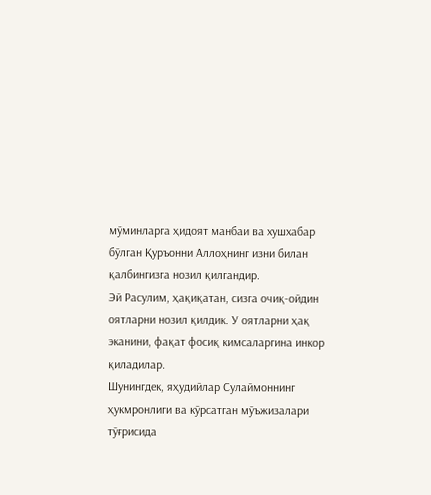мўминларга ҳидоят манбаи ва хушхабар бўлган Қуръонни Аллоҳнинг изни билан қалбингизга нозил қилгандир.
Эй Расулим, ҳақиқатан, сизга очиқ-ойдин оятларни нозил қилдик. У оятларни ҳақ эканини, фақат фосиқ кимсаларгина инкор қиладилар.
Шунингдек, яҳудийлар Сулаймоннинг ҳукмронлиги ва кўрсатган мўъжизалари тўғрисида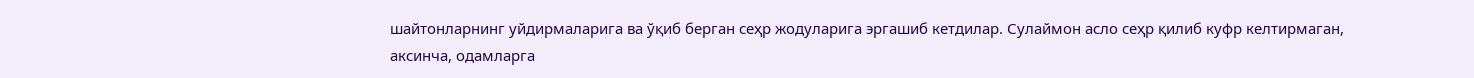шайтонларнинг уйдирмаларига ва ўқиб берган сеҳр жодуларига эргашиб кетдилар. Сулаймон асло сеҳр қилиб куфр келтирмаган, аксинча, одамларга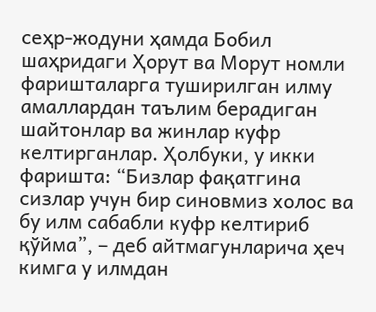сеҳр-жодуни ҳамда Бобил шаҳридаги Ҳорут ва Морут номли фаришталарга туширилган илму амаллардан таълим берадиган шайтонлар ва жинлар куфр келтирганлар. Ҳолбуки, у икки фаришта: “Бизлар фақатгина сизлар учун бир синовмиз холос ва бу илм сабабли куфр келтириб қўйма”, – деб айтмагунларича ҳеч кимга у илмдан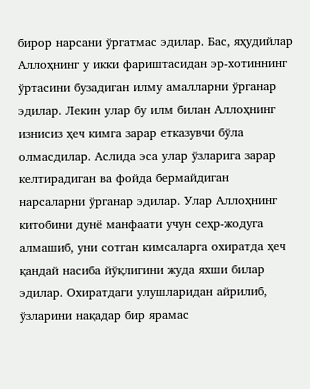бирор нарсани ўргатмас эдилар. Бас, яҳудийлар Аллоҳнинг у икки фариштасидан эр-хотиннинг ўртасини бузадиган илму амалларни ўрганар эдилар. Лекин улар бу илм билан Аллоҳнинг изнисиз ҳеч кимга зарар етказувчи бўла олмасдилар. Аслида эса улар ўзларига зарар келтирадиган ва фойда бермайдиган нарсаларни ўрганар эдилар. Улар Аллоҳнинг китобини дунё манфаати учун сеҳр-жодуга алмашиб, уни сотган кимсаларга охиратда ҳеч қандай насиба йўқлигини жуда яхши билар эдилар. Охиратдаги улушларидан айрилиб, ўзларини нақадар бир ярамас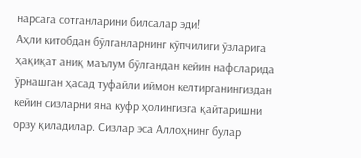нарсага сотганларини билсалар эди!
Аҳли китобдан бўлганларнинг кўпчилиги ўзларига ҳақиқат аниқ маълум бўлгандан кейин нафсларида ўрнашган ҳасад туфайли иймон келтирганингиздан кейин сизларни яна куфр ҳолингизга қайтаришни орзу қиладилар. Сизлар эса Аллоҳнинг булар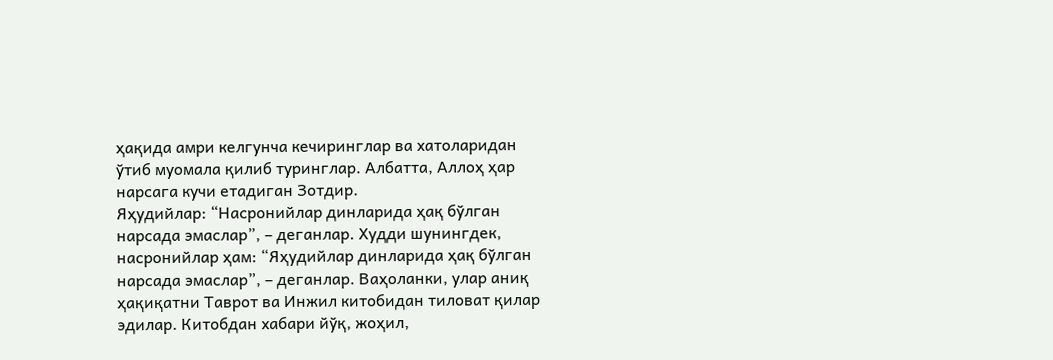ҳақида амри келгунча кечиринглар ва хатоларидан ўтиб муомала қилиб туринглар. Албатта, Аллоҳ ҳар нарсага кучи етадиган Зотдир.
Яҳудийлар: “Насронийлар динларида ҳақ бўлган нарсада эмаслар”, – деганлар. Худди шунингдек, насронийлар ҳам: “Яҳудийлар динларида ҳақ бўлган нарсада эмаслар”, – деганлар. Ваҳоланки, улар аниқ ҳақиқатни Таврот ва Инжил китобидан тиловат қилар эдилар. Китобдан хабари йўқ, жоҳил,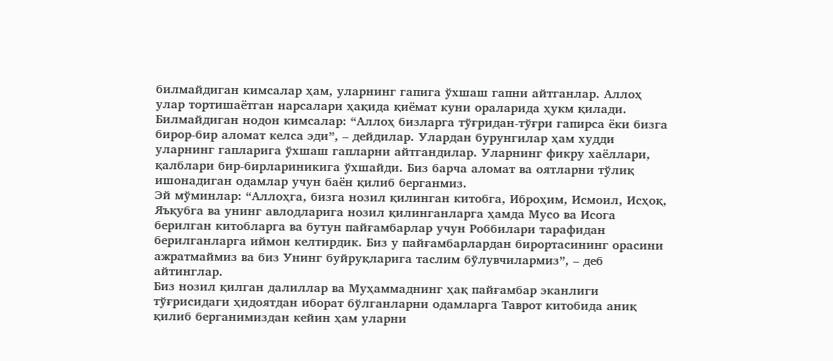билмайдиган кимсалар ҳам, уларнинг гапига ўхшаш гапни айтганлар. Аллоҳ улар тортишаётган нарсалари ҳақида қиёмат куни ораларида ҳукм қилади.
Билмайдиган нодон кимсалар: “Аллоҳ бизларга тўғридан-тўғри гапирса ёки бизга бирор-бир аломат келса эди”, – дейдилар. Улардан бурунгилар ҳам худди уларнинг гапларига ўхшаш гапларни айтгандилар. Уларнинг фикру хаёллари, қалблари бир-бирлариникига ўхшайди. Биз барча аломат ва оятларни тўлиқ ишонадиган одамлар учун баён қилиб берганмиз.
Эй мўминлар: “Аллоҳга, бизга нозил қилинган китобга, Иброҳим, Исмоил, Исҳоқ, Яъқубга ва унинг авлодларига нозил қилинганларга ҳамда Мусо ва Исога берилган китобларга ва бутун пайғамбарлар учун Роббилари тарафидан берилганларга иймон келтирдик. Биз у пайғамбарлардан бирортасининг орасини ажратмаймиз ва биз Унинг буйруқларига таслим бўлувчилармиз”, – деб айтинглар.
Биз нозил қилган далиллар ва Муҳаммаднинг ҳақ пайғамбар эканлиги тўғрисидаги ҳидоятдан иборат бўлганларни одамларга Таврот китобида аниқ қилиб берганимиздан кейин ҳам уларни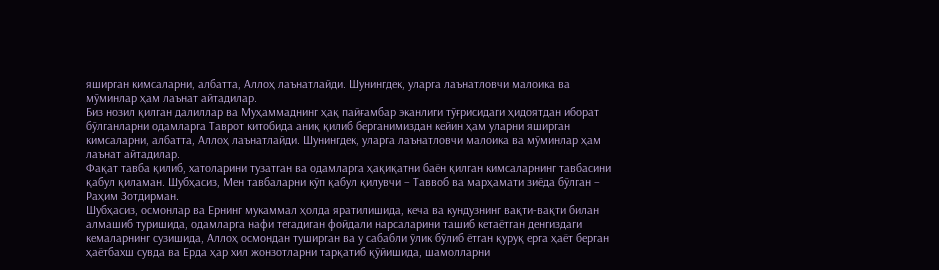яширган кимсаларни, албатта, Аллоҳ лаънатлайди. Шунингдек, уларга лаънатловчи малоика ва мўминлар ҳам лаънат айтадилар.
Биз нозил қилган далиллар ва Муҳаммаднинг ҳақ пайғамбар эканлиги тўғрисидаги ҳидоятдан иборат бўлганларни одамларга Таврот китобида аниқ қилиб берганимиздан кейин ҳам уларни яширган кимсаларни, албатта, Аллоҳ лаънатлайди. Шунингдек, уларга лаънатловчи малоика ва мўминлар ҳам лаънат айтадилар.
Фақат тавба қилиб, хатоларини тузатган ва одамларга ҳақиқатни баён қилган кимсаларнинг тавбасини қабул қиламан. Шубҳасиз, Мен тавбаларни кўп қабул қилувчи – Таввоб ва марҳамати зиёда бўлган – Раҳим Зотдирман.
Шубҳасиз, осмонлар ва Ернинг мукаммал ҳолда яратилишида, кеча ва кундузнинг вақти-вақти билан алмашиб туришида, одамларга нафи тегадиган фойдали нарсаларини ташиб кетаётган денгиздаги кемаларнинг сузишида, Аллоҳ осмондан туширган ва у сабабли ўлик бўлиб ётган қуруқ ерга ҳаёт берган ҳаётбахш сувда ва Ерда ҳар хил жонзотларни тарқатиб қўйишида, шамолларни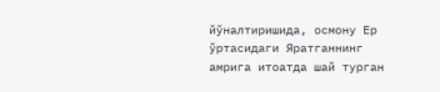йўналтиришида, осмону Ер ўртасидаги Яратганнинг амрига итоатда шай турган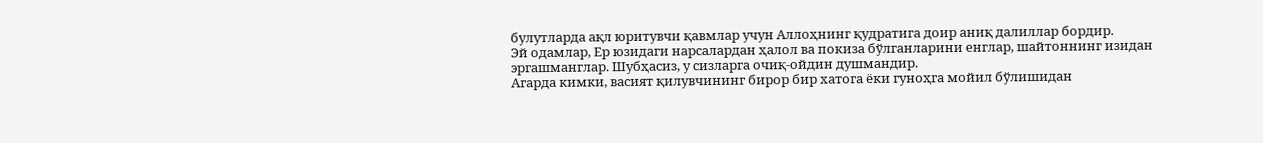булутларда ақл юритувчи қавмлар учун Аллоҳнинг қудратига доир аниқ далиллар бордир.
Эй одамлар, Ер юзидаги нарсалардан ҳалол ва покиза бўлганларини енглар, шайтоннинг изидан эргашманглар. Шубҳасиз, у сизларга очиқ-ойдин душмандир.
Агарда кимки, васият қилувчининг бирор бир хатога ёки гуноҳга мойил бўлишидан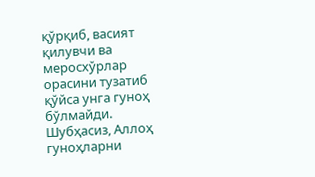қўрқиб, васият қилувчи ва меросхўрлар орасини тузатиб қўйса унга гуноҳ бўлмайди. Шубҳасиз, Аллоҳ гуноҳларни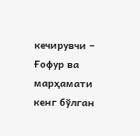кечирувчи – Ғофур ва марҳамати кенг бўлган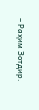– Раҳим Зотдир.